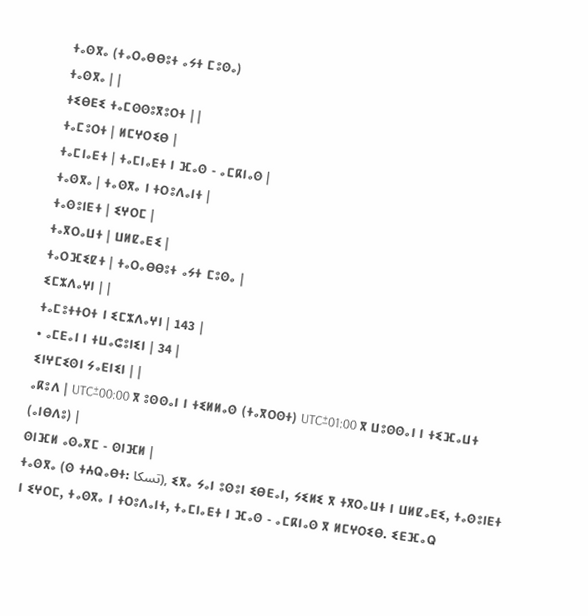ⵜⴰⵙⴳⴰ (ⵜⴰⵔⴰⴱⴱⵓⵜ ⴰⵢⵜ ⵎⵓⵙⴰ)
ⵜⴰⵙⴳⴰ | |
ⵜⵉⴱⴹⵉ ⵜⴰⵎⵙⵙⵓⴳⵓⵔⵜ | |
ⵜⴰⵎⵓⵔⵜ | ⵍⵎⵖⵔⵉⴱ |
ⵜⴰⵎⵏⴰⴹⵜ | ⵜⴰⵎⵏⴰⴹⵜ ⵏ ⴼⴰⵙ - ⴰⵎⴽⵏⴰⵙ |
ⵜⴰⵙⴳⴰ | ⵜⴰⵙⴳⴰ ⵏ ⵜⵔⵓⴷⴰⵏⵜ |
ⵜⴰⵙⵓⵏⴹⵜ | ⵉⵖⵔⵎ |
ⵜⴰⴳⵔⴰⵡⵜ | ⵡⵍⵇⴰⴹⵉ |
ⵜⴰⵔⴼⵉⵇⵜ | ⵜⴰⵔⴰⴱⴱⵓⵜ ⴰⵢⵜ ⵎⵓⵙⴰ |
ⵉⵎⵣⴷⴰⵖⵏ | |
ⵜⴰⵎⵓⵜⵜⵔⵜ ⵏ ⵉⵎⵣⴷⴰⵖⵏ | 143 |
• ⴰⵎⴹⴰⵏ ⵏ ⵜⵡⴰⵛⵓⵏⵉⵏ | 34 |
ⵉⵏⵖⵎⵉⵙⵏ ⵢⴰⴹⵏⵉⵏ | |
ⴰⴽⵓⴷ | UTC±00:00 ⴳ ⵓⵙⵙⴰⵏ ⵏ ⵜⵉⵍⵍⴰⵙ (ⵜⴰⴳⵔⵙⵜ) UTC±01:00 ⴳ ⵡⵓⵙⵙⴰⵏ ⵏ ⵜⵉⴼⴰⵡⵜ (ⴰⵏⴱⴷⵓ) |
ⵙⵏⴼⵍ ⴰⵙⴰⴳⵎ - ⵙⵏⴼⵍ |
ⵜⴰⵙⴳⴰ (ⵙ ⵜⵄⵕⴰⴱⵜ: تسكا), ⵉⴳⴰ ⵢⴰⵏ ⵓⵙⵓⵏ ⵉⴱⴹⴰⵏ, ⵢⵉⵍⵉ ⴳ ⵜⴳⵔⴰⵡⵜ ⵏ ⵡⵍⵇⴰⴹⵉ, ⵜⴰⵙⵓⵏⴹⵜ ⵏ ⵉⵖⵔⵎ, ⵜⴰⵙⴳⴰ ⵏ ⵜⵔⵓⴷⴰⵏⵜ, ⵜⴰⵎⵏⴰⴹⵜ ⵏ ⴼⴰⵙ - ⴰⵎⴽⵏⴰⵙ ⴳ ⵍⵎⵖⵔⵉⴱ. ⵉⴹⴼⴰⵕ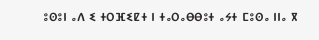ⵓⵙⵓⵏ ⴰⴷ ⵉ ⵜⵔⴼⵉⵇⵜ ⵏ ⵜⴰⵔⴰⴱⴱⵓⵜ ⴰⵢⵜ ⵎⵓⵙⴰ ⵏⵏⴰ ⴳ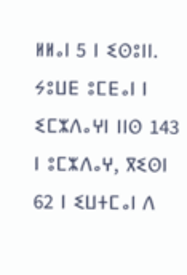ⵍⵍⴰⵏ 5 ⵏ ⵉⵙⵓⵏⵏ. ⵢⵓⵡⴹ ⵓⵎⴹⴰⵏ ⵏ ⵉⵎⵣⴷⴰⵖⵏ ⵏⵏⵙ 143 ⵏ ⵓⵎⵣⴷⴰⵖ, ⴳⵉⵙⵏ 62 ⵏ ⵉⵡⵜⵎⴰⵏ ⴷ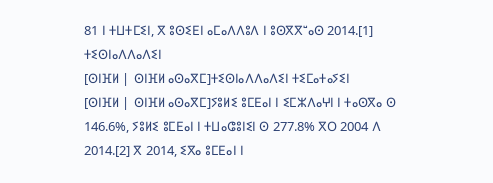81 ⵏ ⵜⵡⵜⵎⵉⵏ, ⴳ ⵓⵙⵉⴹⵏ ⴰⵎⴰⴷⴷⵓⴷ ⵏ ⵓⵙⴳⴳⵯⴰⵙ 2014.[1]
ⵜⵉⵙⵏⴰⴷⴷⴰⴷⵉⵏ
[ⵙⵏⴼⵍ | ⵙⵏⴼⵍ ⴰⵙⴰⴳⵎ]ⵜⵉⵙⵏⴰⴷⴷⴰⴷⵉⵏ ⵜⵉⵎⴰⵜⴰⵢⵉⵏ
[ⵙⵏⴼⵍ | ⵙⵏⴼⵍ ⴰⵙⴰⴳⵎ]ⵢⵓⵍⵉ ⵓⵎⴹⴰⵏ ⵏ ⵉⵎⵣⴷⴰⵖⵏ ⵏ ⵜⴰⵙⴳⴰ ⵙ 146.6%, ⵢⵓⵍⵉ ⵓⵎⴹⴰⵏ ⵏ ⵜⵡⴰⵛⵓⵏⵉⵏ ⵙ 277.8% ⴳⵔ 2004 ⴷ 2014.[2] ⴳ 2014, ⵉⴳⴰ ⵓⵎⴹⴰⵏ ⵏ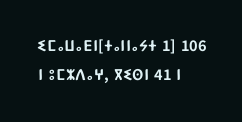ⵉⵎⴰⵡⴰⴹⵏ[ⵜⴰⵏⵏⴰⵢⵜ 1] 106 ⵏ ⵓⵎⵣⴷⴰⵖ, ⴳⵉⵙⵏ 41 ⵏ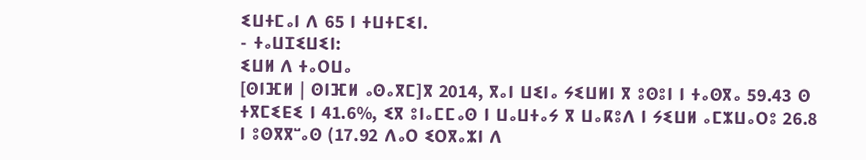ⵉⵡⵜⵎⴰⵏ ⴷ 65 ⵏ ⵜⵡⵜⵎⵉⵏ.
- ⵜⴰⵡⵊⵉⵡⵉⵏ:
ⵉⵡⵍ ⴷ ⵜⴰⵔⵡⴰ
[ⵙⵏⴼⵍ | ⵙⵏⴼⵍ ⴰⵙⴰⴳⵎ]ⴳ 2014, ⴳⴰⵏ ⵡⵉⵏⴰ ⵢⵉⵡⵍⵏ ⴳ ⵓⵙⵓⵏ ⵏ ⵜⴰⵙⴳⴰ 59.43 ⵙ ⵜⴳⵎⵉⴹⵉ ⵏ 41.6%, ⵉⴳ ⵓⵏⴰⵎⵎⴰⵙ ⵏ ⵡⴰⵡⵜⴰⵢ ⴳ ⵡⴰⴽⵓⴷ ⵏ ⵢⵉⵡⵍ ⴰⵎⵣⵡⴰⵔⵓ 26.8 ⵏ ⵓⵙⴳⴳⵯⴰⵙ (17.92 ⴷⴰⵔ ⵉⵔⴳⴰⵣⵏ ⴷ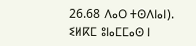26.68 ⴷⴰⵔ ⵜⵙⴷⵏⴰⵏ). ⵉⵍⴽⵎ ⵓⵏⴰⵎⵎⴰⵙ ⵏ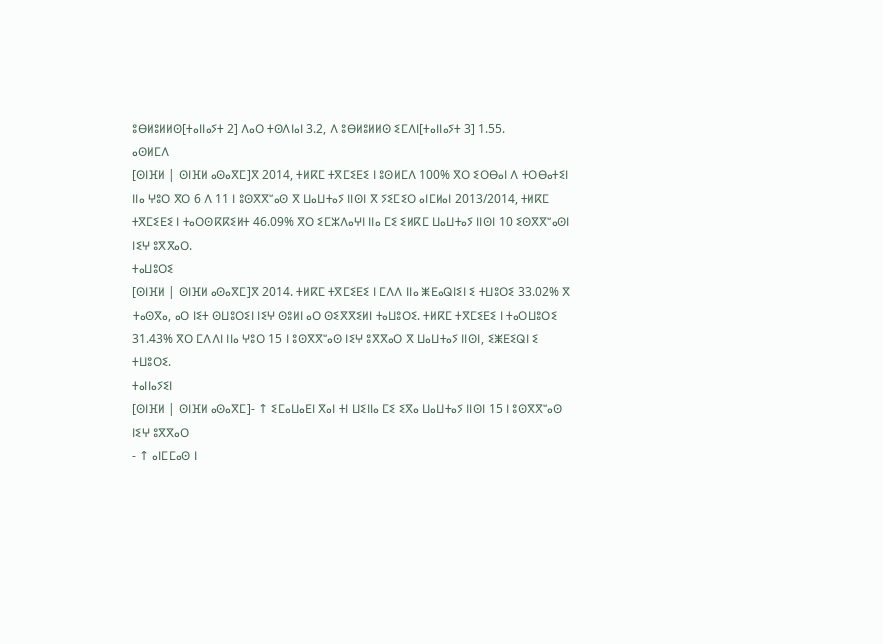ⵓⴱⵍⵓⵍⵍⵙ[ⵜⴰⵏⵏⴰⵢⵜ 2] ⴷⴰⵔ ⵜⵙⴷⵏⴰⵏ 3.2, ⴷ ⵓⴱⵍⵓⵍⵍⵙ ⵉⵎⴷⵏ[ⵜⴰⵏⵏⴰⵢⵜ 3] 1.55.
ⴰⵙⵍⵎⴷ
[ⵙⵏⴼⵍ | ⵙⵏⴼⵍ ⴰⵙⴰⴳⵎ]ⴳ 2014, ⵜⵍⴽⵎ ⵜⴳⵎⵉⴹⵉ ⵏ ⵓⵙⵍⵎⴷ 100% ⴳⵔ ⵉⵔⴱⴰⵏ ⴷ ⵜⵔⴱⴰⵜⵉⵏ ⵏⵏⴰ ⵖⵓⵔ ⴳⵔ 6 ⴷ 11 ⵏ ⵓⵙⴳⴳⵯⴰⵙ ⴳ ⵡⴰⵡⵜⴰⵢ ⵏⵏⵙⵏ ⴳ ⵢⵉⵎⵉⵔ ⴰⵏⵎⵍⴰⵏ 2013/2014, ⵜⵍⴽⵎ ⵜⴳⵎⵉⴹⵉ ⵏ ⵜⴰⵔⵙⴽⴽⵉⵍⵜ 46.09% ⴳⵔ ⵉⵎⵣⴷⴰⵖⵏ ⵏⵏⴰ ⵎⵉ ⵉⵍⴽⵎ ⵡⴰⵡⵜⴰⵢ ⵏⵏⵙⵏ 10 ⵉⵙⴳⴳⵯⴰⵙⵏ ⵏⵉⵖ ⵓⴳⴳⴰⵔ.
ⵜⴰⵡⵓⵔⵉ
[ⵙⵏⴼⵍ | ⵙⵏⴼⵍ ⴰⵙⴰⴳⵎ]ⴳ 2014. ⵜⵍⴽⵎ ⵜⴳⵎⵉⴹⵉ ⵏ ⵎⴷⴷ ⵏⵏⴰ ⵥⴹⴰⵕⵏⵉⵏ ⵉ ⵜⵡⵓⵔⵉ 33.02% ⴳ ⵜⴰⵙⴳⴰ, ⴰⵔ ⵏⵉⵜ ⵙⵡⵓⵔⵉⵏ ⵏⵉⵖ ⵙⵓⵍⵏ ⴰⵔ ⵙⵉⴳⴳⵉⵍⵏ ⵜⴰⵡⵓⵔⵉ. ⵜⵍⴽⵎ ⵜⴳⵎⵉⴹⵉ ⵏ ⵜⴰⵔⵡⵓⵔⵉ 31.43% ⴳⵔ ⵎⴷⴷⵏ ⵏⵏⴰ ⵖⵓⵔ 15 ⵏ ⵓⵙⴳⴳⵯⴰⵙ ⵏⵉⵖ ⵓⴳⴳⴰⵔ ⴳ ⵡⴰⵡⵜⴰⵢ ⵏⵏⵙⵏ, ⵉⵥⴹⵉⵕⵏ ⵉ ⵜⵡⵓⵔⵉ.
ⵜⴰⵏⵏⴰⵢⵉⵏ
[ⵙⵏⴼⵍ | ⵙⵏⴼⵍ ⴰⵙⴰⴳⵎ]- ↑ ⵉⵎⴰⵡⴰⴹⵏ ⴳⴰⵏ ⵜⵏ ⵡⵉⵏⵏⴰ ⵎⵉ ⵉⴳⴰ ⵡⴰⵡⵜⴰⵢ ⵏⵏⵙⵏ 15 ⵏ ⵓⵙⴳⴳⵯⴰⵙ ⵏⵉⵖ ⵓⴳⴳⴰⵔ
- ↑ ⴰⵏⵎⵎⴰⵙ ⵏ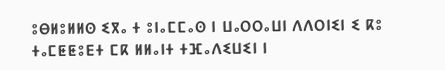ⵓⴱⵍⵓⵍⵍⵙ ⵉⴳⴰ ⵜ ⵓⵏⴰⵎⵎⴰⵙ ⵏ ⵡⴰⵔⵔⴰⵡⵏ ⴷⴷⵔⵏⵉⵏ ⵉ ⴽⵓ ⵜⴰⵎⵟⵟⵓⴹⵜ ⵎⴽ ⵍⵍⴰⵏⵜ ⵜⴼⴰⴷⵉⵡⵉⵏ ⵏ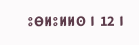ⵓⴱⵍⵓⵍⵍⵙ ⵏ 12 ⵏ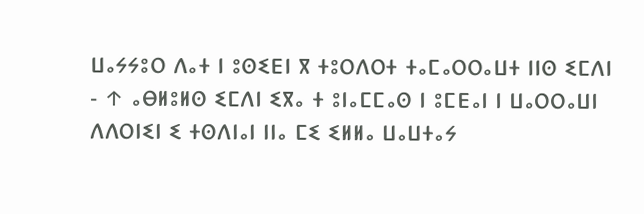ⵡⴰⵢⵢⵓⵔ ⴷⴰⵜ ⵏ ⵓⵙⵉⴹⵏ ⴳ ⵜⵓⵔⴷⵔⵜ ⵜⴰⵎⴰⵔⵔⴰⵡⵜ ⵏⵏⵙ ⵉⵎⴷⵏ
- ↑ ⴰⴱⵍⵓⵍⵙ ⵉⵎⴷⵏ ⵉⴳⴰ ⵜ ⵓⵏⴰⵎⵎⴰⵙ ⵏ ⵓⵎⴹⴰⵏ ⵏ ⵡⴰⵔⵔⴰⵡⵏ ⴷⴷⵔⵏⵉⵏ ⵉ ⵜⵙⴷⵏⴰⵏ ⵏⵏⴰ ⵎⵉ ⵉⵍⵍⴰ ⵡⴰⵡⵜⴰⵢ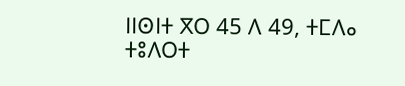ⵏⵏⵙⵏⵜ ⴳⵔ 45 ⴷ 49, ⵜⵎⴷⴰ ⵜⵓⴷⵔⵜ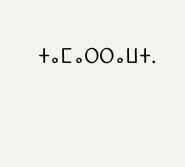ⵜⴰⵎⴰⵔⵔⴰⵡⵜ.